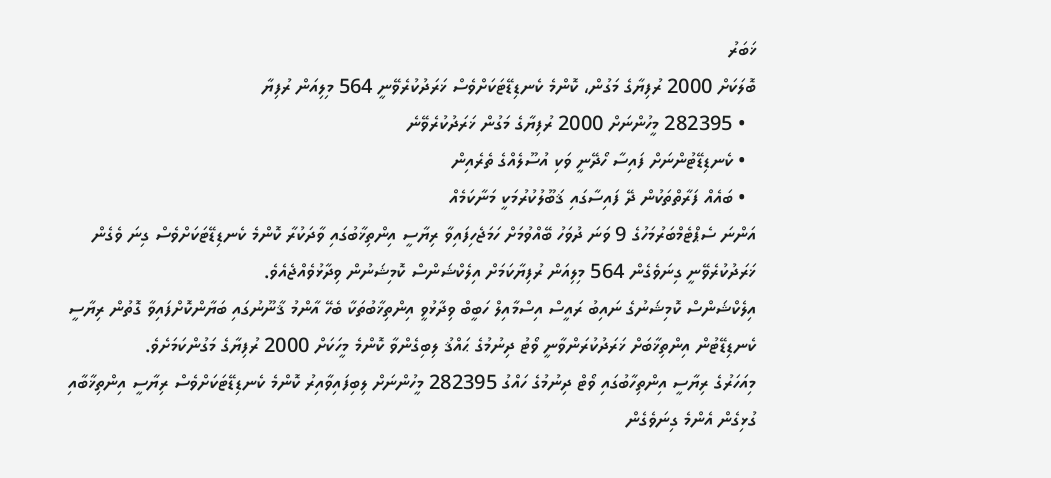ޚަބަރު
ބޮލަކަށް 2000 ރުފިޔާގެ މަގުން، ކޮންމެ ކެނޑިޑޭޓަކަށްވެސް ޚަރަދުކުރެވޭނީ 564 މިލިއަން ރުފިޔާ
  • 282395 މީހުންނަށް 2000 ރުފިޔާގެ މަގުން ޚަރަދުކުރެވޭނެ
  • ކެނޑިޑޭޓުންނަށް ފައިސާ ހޯދޭނީ ވަކި އުސޫލެއްގެ ތެރެއިން
  • ބައެއް ފަރާތްތަކުން ދޭ ފައިސާގައި ޤަބޫލުކުރުމަކީ މަނާކަމެއް
އަންނަ ސެޕްޓެމްބަރުމަހުގެ 9 ވަނަ ދުވަހު ބޭއްވުމަށް ހަމަޖެހިފައިވާ ރިޔާސީ އިންތިޚާބުގައި ވާދަކުރާ ކޮންމެ ކެނޑިޑޭޓަކަށްވެސް ގިނަ ވެގެން ޚަރަދުކުރެވޭނީ ގިނަވެގެން 564 މިލިއަން ރުފިޔާކަމަށް އިލެކްޝަންސް ކޮމިޝަނުން ވިދާޅުވެއްޖެއެވެ.
އިލެކްޝަންސް ކޮމިޝަނުގެ ނައިބު ރައީސް އިސްމާއިލް ހަބީބް ވިދާޅުވީ އިންތިޚާބުތަކާ ބެހޭ އާންމު ޤާނޫނުގައި ބަޔާންކޮށްފައިވާ ގޮތުން ރިޔާސީ ކެނޑިޑޭޓުން އިންތިޚާބަށް ޚަރަދުކުރަންވާނީ ވޯޓު ދިނުމުގެ ޙައްޤު ލިބިގެންވާ ކޮންމެ މީހަކަށް 2000 ރުފިޔާގެ މަގުންކަމަށެވެ.
މިއަހަރުގެ ރިޔާސީ އިންތިހާބުގައި ވޯޓް ދިނުމުގެ ހައްގު 282395 މީހުންނަށް ލިބިފައިވާއިރު ކޮންމެ ކެނޑިޑޭޓަކަށްވެސް ރިޔާސީ އިންތިޚާބާއި ގުޅިގެން އެންމެ ގިނަވެގެން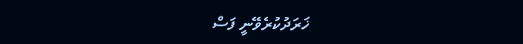ޚަރަދުކުރެވޭނީ ފަސް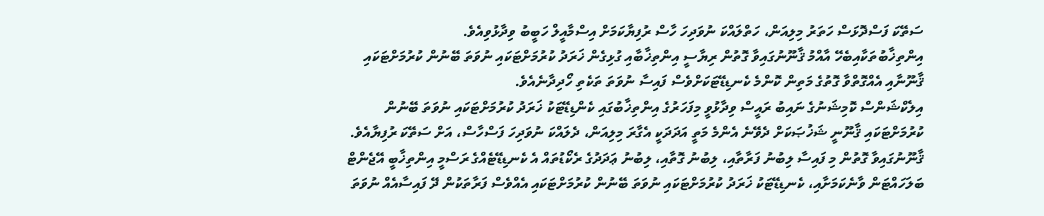ސަތޭކަ ފަސްދޮޅަސް ހަތަރު މިލިއަން، ހަތްލައްކަ ނުވަދިހަ ހާސް ރުފިޔާކަމަށް އިސްމާއީލް ހަބީބު ވިދާޅުވިއެވެ.
އިންތިޚާބުތަކާއިބެހޭ އާއްމު ޤާނޫނުގައިވާ ގޮތުން ރިޔާސީ އިންތިޚާބާއި ގުޅިގެން ޚަރަދު ކުރުމަށްޓަކައި ނުވަތަ ބޭނުން ކުރުމަށްޓަކައި ޤާނޫނާއި އެއްގޮތްވާ ގޮތުގެ މަތިން ކޮންމެ ކެނޑިޑޭޓަކަށްވެސް ފައިސާ ނުވަތަ ތަކެތި ހޯދިދާނެއެވެ.
އިލެކްޝަންސް ކޮމިޝަނުގެ ނައިބު ރައީސް ވިދާޅުވީ މިފަހަރުގެ އިންތިޚާބުގައި ކެންޑިޑޭޓަކު ޚަރަދު ކުރުމަށްޓަކައި ނުވަތަ ބޭނުން ކުރުމަށްޓަކައި ޤާނޫނީ ޝަޚުޞަކަށް ދެވޭނެ އެންމެ މަތީ އަދަދަކީ އެގާރަ މިލިއަން، ދެލައްކަ ނުވަދިހަ ފަސްހާސް، އަށް ސަތޭކަ ރުފިޔާއެވެ.
ޤާނޫނުގައިވާ ގޮތުން މި ފައިސާ ލިބުނު ފަރާތާއި، ލިބުނު ގޮތާއި، ލިބުނު ޢަދަދުގެ ރެކޯޑުތައް އެ ކެނޑިޑޭޓެއްގެ ރަސްމީ އިންތިޚާބީ އޭޖެންޓް ބަލަހައްޓަން ވާނެކަމަށާއި، ކެނޑިޑޭޓަކު ޚަރަދު ކުރުމަށްޓަކައި ނުވަތަ ބޭނުން ކުރުމަށްޓަކައި އެއްވެސް ފަރާތަކުން ދޭ ފައިސާއެއް ނުވަތަ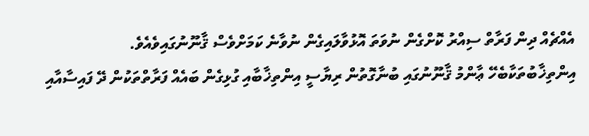އެއްޗެއް ދިން ފަރާތް ސިއްރު ކޮށްގެން ނުވަތަ އޮޅުވާލައިގެން ނުވާނެ ކަމަށްވެސް ޤާނޫނުގައިވެއެވެ.
އިންތިޚާބުތަކާބެހޭ ޢާންމު ޤާނޫނުގައި ބުނާގޮތުން ރިޔާސީ އިންތިޚާބާއި ގުޅިގެން ބައެއް ފަރާތްތަކުން ދޭ ފައިސާއާއި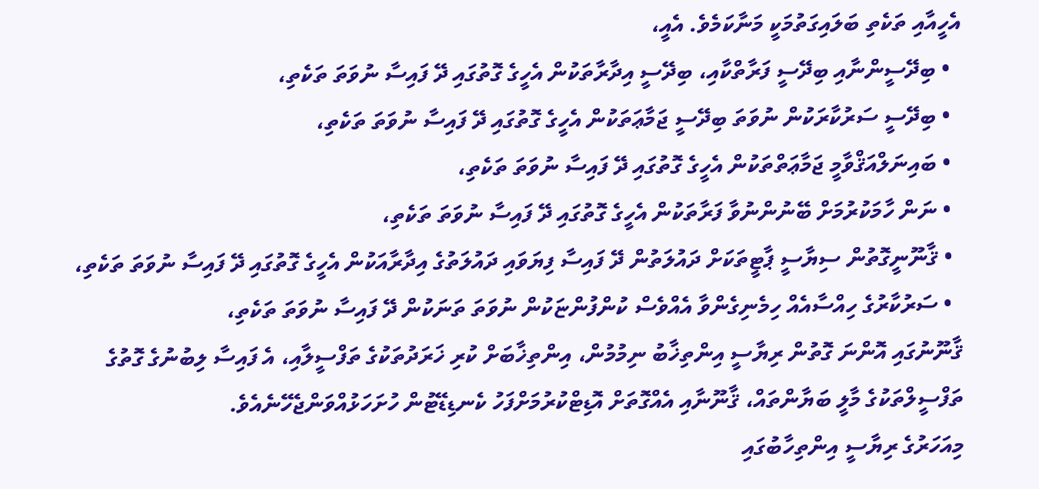އެހީއާއި ތަކެތި ބަލައިގަތުމަކީ މަނާކަމެވެ. އެއީ،
  • ބިދޭސީންނާއި ބިދޭސީ ފަރާތްކާއި، ބިދޭސީ އިދާރާތަކުން އެހީގެ ގޮތުގައި ދޭ ފައިސާ ނުވަތަ ތަކެތި،
  • ބިދޭސީ ސަރުކާރަކުން ނުވަތަ ބިދޭސީ ޖަމާޢަތަކުން އެހީގެ ގޮތުގައި ދޭ ފައިސާ ނުވަތަ ތަކެތި،
  • ބައިނަލްއަޤްވާމީ ޖަމާޢަތްތަކުން އެހީގެ ގޮތުގައި ދޭ ފައިސާ ނުވަތަ ތަކެތި،
  • ނަން ހާމަކުރުމަށް ބޭނުންނުވާ ފަރާތަކުން އެހީގެ ގޮތުގައި ދޭ ފައިސާ ނުވަތަ ތަކެތި،
  • ޤާނޫނީގޮތުން ސިޔާސީ ޕާޓީތަކަށް ދައުލަތުން ދޭ ފައިސާ ފިޔަވައި ދައުލަތުގެ އިދާރާއަކުން އެހީގެ ގޮތުގައި ދޭ ފައިސާ ނުވަތަ ތަކެތި،
  • ސަރުކާރުގެ ހިއްސާއެއް ހިމެނިގެންވާ އެއްވެސް ކުންފުންޏަކުން ނުވަތަ ތަނަކުން ދޭ ފައިސާ ނުވަތަ ތަކެތި،
ޤާނޫނުގައި އޮންނަ ގޮތުން ރިޔާސީ އިންތިޚާބު ނިމުމުން، އިންތިޚާބަށް ކުރި ޚަރަދުތަކުގެ ތަފްސީލާއި، އެ ފައިސާ ލިބުނުގެ ގޮތުގެ ތަފްސީލްތަކުގެ މާލީ ބަޔާންތައް، ޤާނޫނާއި އެއްގޮތަށް އޮޑިޓްކުރުމަށްފަހު ކެނޑިޑޭޓުން ހުށަހަޅުއްވަންޖެހޭނެއެވެ.
މިއަހަރުގެ ރިޔާސީ އިންތިހާބުގައި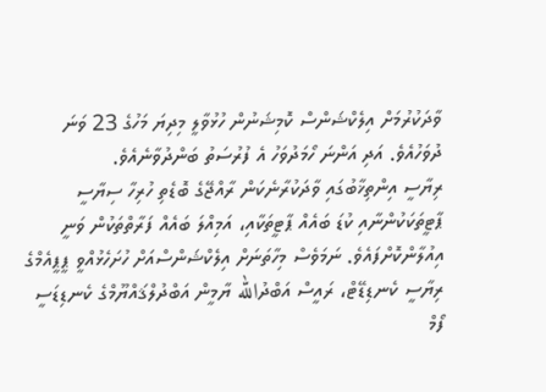ވާދަކުރުމަށް އިލެކްޝަންސް ކޮމިޝަނުން ހުޅުވާލީ މިދިޔަ މަހުގެ 23 ވަނަ ދުވަހުއެވެ. އަދި އަންނަ ހޯމަދުވަހު އެ ފުރުސަތު ބަންދުވާނެއެވެ.
ރިޔާސީ އިންތިޚާބުގައި ވާދަކުރާނެކަން ރާއްޖޭގެ ބޮޑެތި ހުރިހާ ސިޔާސީ ޕާޓީތަކަކުންނާއި ކުޑަ ބައެއް ޕާޓީތަކާއި، އަމިއްލަ ބައެއް ފަރާތްތަކުން ވަނީ އިއުލާންކޮށްފައެވެ. ނަމަވެސް މިހާތަނަށް އިލެކްޝަންސްއަށް ހުށަހެޅުއްވީ ޕީޕީއެމްގެ ރިޔާސީ ކެނޑިޑޭޓް، ރައީސް އަބްދުالله ޔާމީން އަބްދުލްޤައްޔޫމްގެ ކެނޑިޑަސީ ފޯމް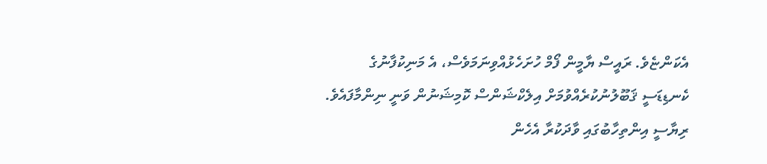އެކަންޏެވެ. ރައީސް ޔާމީން ފޯމް ހުށަހެޅުއްވިނަމަވެސް، އެ މަނިކުފާނުގެ ކެނޑިޑަސީ ޤަބޫލުނުކުރެއްވުމަށް އިލެކްޝަންސް ކޮމިޝަނުން ވަނީ ނިންމާފައެވެ.
ރިޔާސީ އިންތިހާބުގައި ވާދަކުރާ އެހެން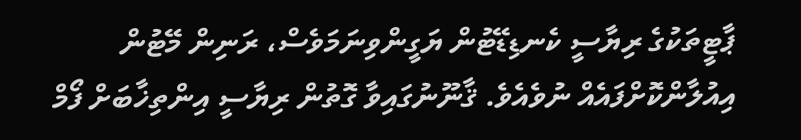ޕާޓީތަކުގެ ރިޔާސީ ކެނޑިޑޭޓުން ޔަގީންވިނަމަވެސް، ރަނިން މޭޓުން އިއުލާންކޮށްފައެއް ނުވެއެވެ. ޤާނޫނުގައިވާ ގޮތުން ރިޔާސީ އިންތިޚާބަށް ފޯމް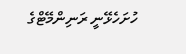ހުށަހެޅޭނީ ރަނިންމޭޓްގެ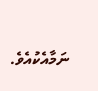ނަމާއެކުއެވެ.